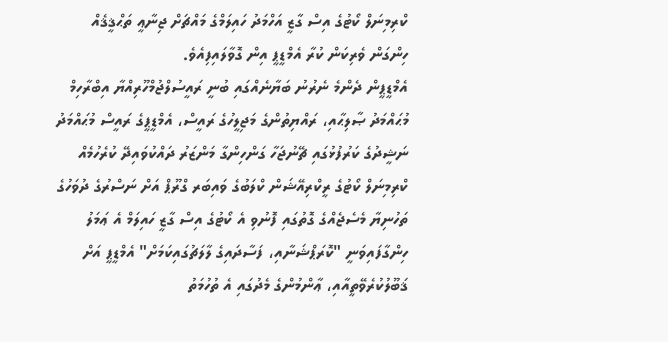ކްރިމިނަލް ކޯޓުގެ އިސް ގާޒީ އަހްމަދު ހައިލަމްގެ މައްޗަށް ޖިނާޢީ ތަޙްޤީޤެއް ހިންގަން ވެރިކަން ކުރާ އެމްޑީޕީ އިން ގޮވާލައިފިއެވެ.
އެމްޑީޕީން ދެންމެ ނެރުނު ބަޔާނެއްގައި ބުނީ ރައީސުލްޖުމްހޫރިއްޔާ އިބްރާހިމް މުޙައްމަދު ޞާލިޙާއި، ރައްޔިތުންގެ މަޖިލީހުގެ ރައީސް، އެމްޑީޕީގެ ރައީސް މުޙައްމަދު ނަޝީދުގެ ކަރުފުޅުގައި ޗޭނުޖަހާ ގަންހިންގާ މަންޒަރު ދައްކުވައިދޭ ކުރެހުމެއް ކްރިމިނަލް ކޯޓުގެ ރީކްރިއޭޝަން ކްލަބުގެ ވައިބަރ ގްރޫޕް އަށް ނަސްރުގެ ދުވަހުގެ ތަހުނިޔާ މެސެޖެއްގެ ގޮތުގައި ފޮނުވި އެ ކޯޓުގެ އިސް ގާޒީ ހައިލަމް އެ ޢަމަލު ހިންގާފައިވަނީ "ކޮރަޕްޝަނާއި، ފަސާދައިގެ ލާލަޗުގައިކަމަށް" އެމްޑީޕީ އަށް ޤަބޫލުކުރެވޭތީއާއި، ޢާންމުންގެ މެދުގައި އެ ތުހުމަތު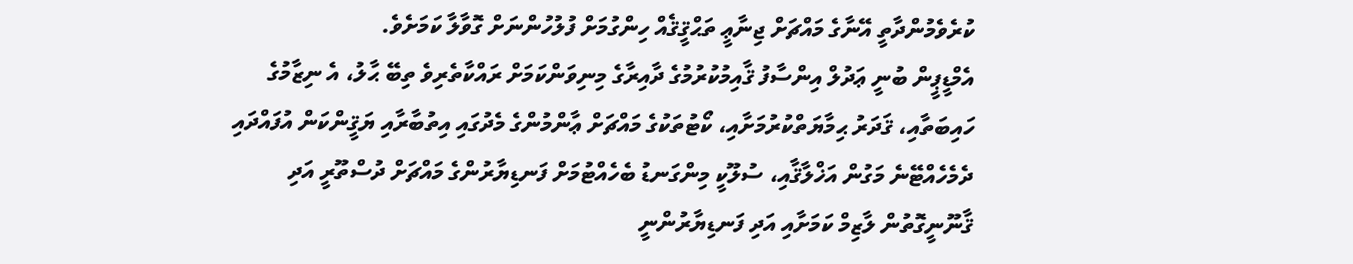ކުރެވެމުންދާތީ އޭނާގެ މައްޗަށް ޖިނާޢީ ތަޙްޤީޤެއް ހިންގުމަށް ފުލުހުންނަށް ގޮވާލާ ކަމަށެވެ.
އެމްޑީޕީން ބުނީ ޢަދުލް އިންސާފު ޤާއިމުކުރުމުގެ ދާއިރާގެ މިނިވަންކަމަށް ރައްކާތެރިވެ ތިބޭ ޙާލު، އެ ނިޒާމުގެ ހައިބަތާއި، ޤަދަރު ޙިމާޔަތްކުރުމަށާއި، ކޯޓުތަކުގެ މައްޗަށް ޢާންމުންގެ މެދުގައި އިތުބާރާއި ޔަޤީންކަން އުފައްދައި ދެމެހެއްޓޭނެ މަގުން އަޚްލާޤާއި، ސުލޫކީ މިންގަނޑު ބެހެއްޓުމަށް ފަނޑިޔާރުންގެ މައްޗަށް ދުސްތޫރީ އަދި ޤާނޫނީގޮތުން ލާޒިމް ކަމަށާއި އަދި ފަނޑިޔާރުންނީ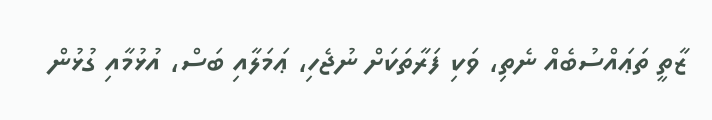ޒާތީ ތަޢައްސުބެއް ނެތި، ވަކި ފަރާތަކަށް ނުޖެހި، ޢަމަލާއި ބަސް، އުޅުމާއި ގުޅުން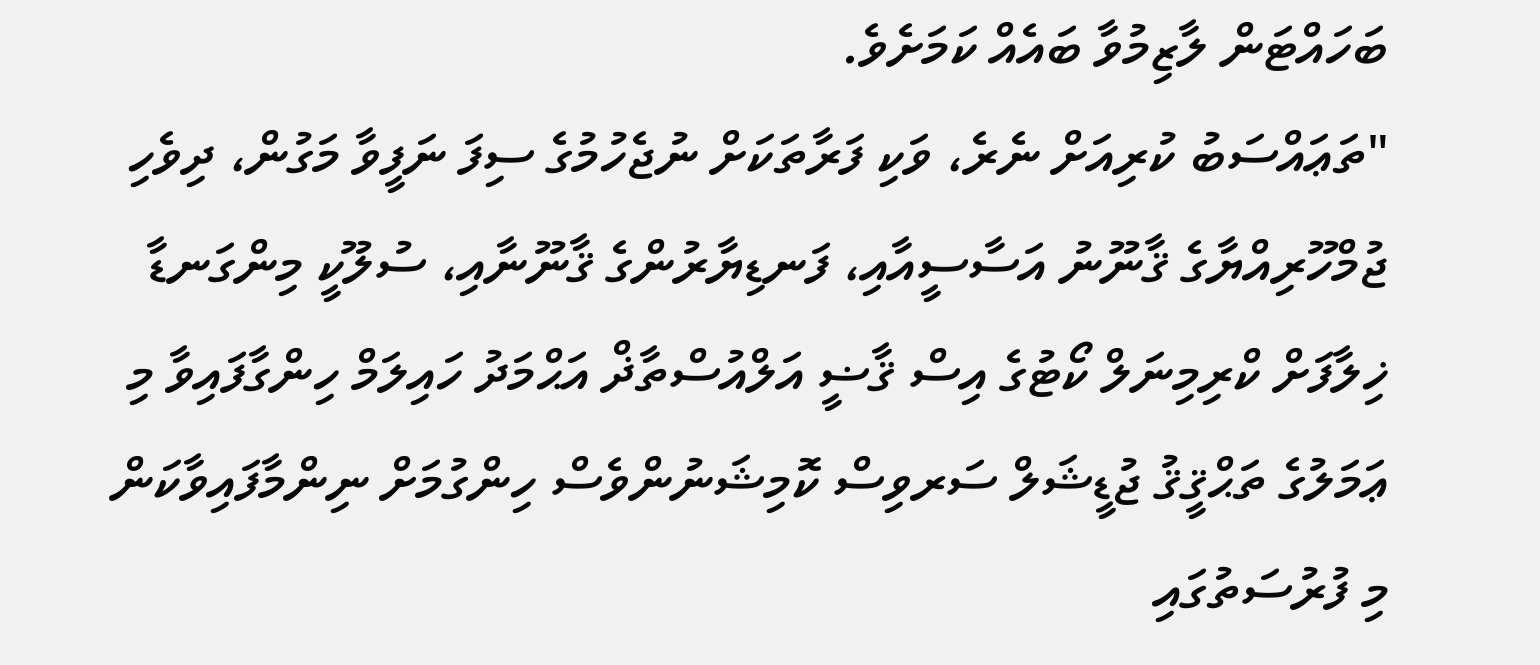ބަހައްޓަން ލާޒިމުވާ ބައެއް ކަމަށެވެ.
"ތަޢައްސަބު ކުރިއަށް ނެރެ، ވަކި ފަރާތަކަށް ނުޖެހުމުގެ ސިފަ ނަފީވާ މަގުން، ދިވެހި ޖުމްހޫރިއްޔާގެ ޤާނޫނު އަސާސީއާއި، ފަނޑިޔާރުންގެ ޤާނޫނާއި، ސުލޫކީ މިންގަނޑާ ޚިލާފަށް ކްރިމިނަލް ކޯޓުގެ އިސް ޤާޟީ އަލްއުސްތާޛް އަޙްމަދު ހައިލަމް ހިންގާފައިވާ މި ޢަމަލުގެ ތަޙްޤީޤު ޖުޑީޝަލް ސަރވިސް ކޮމިޝަނުންވެސް ހިންގުމަށް ނިންމާފައިވާކަން މި ފުރުސަތުގައި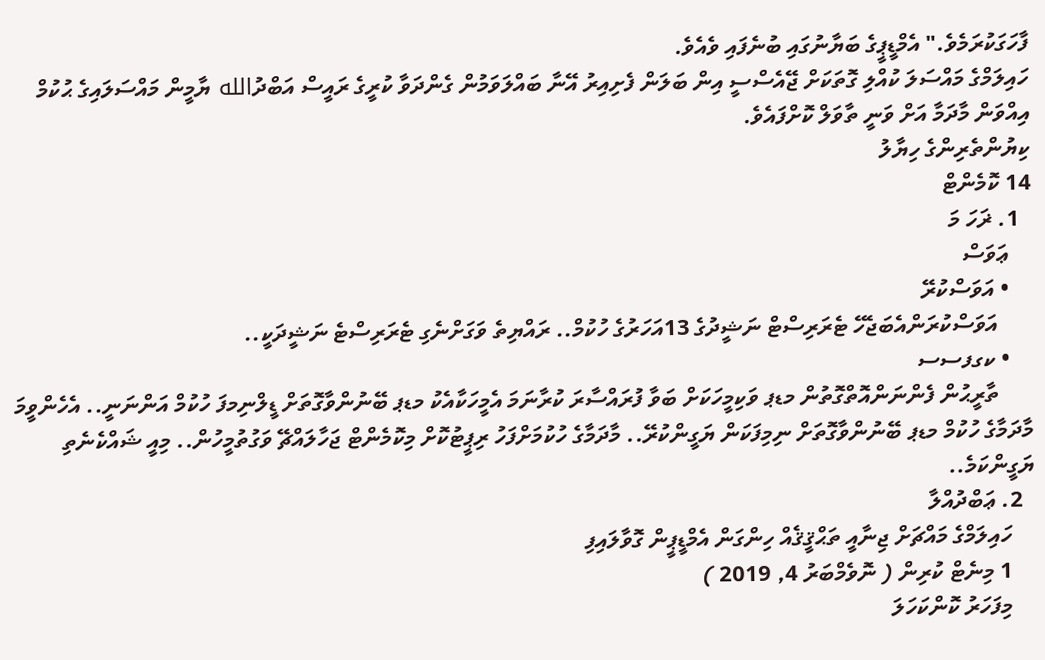ފާހަގަކުރަމެވެ." އެމްޑީޕީގެ ބަޔާނުގައި ބުނެފައި ވެއެވެ.
ހައިލަމްގެ މައްސަލަ ކުއްލި ގޮތަކަށް ޖޭއެސްސީ އިން ބަލަން ފެށިއިރު އޭނާ ބައްލަވަމުން ގެންދަވާ ކުރީގެ ރައީސް އަބްދުالله ޔާމީން މައްސަލައިގެ ޙުކުމް އިއްވަން މާދަމާ އަށް ވަނީ ތާވަލް ކޮށްފައެވެ.
ކިޔުންތެރިންގެ ހިޔާލު
14 ކޮމެންޓް
  1. ޜަހަ މަ
    ޢަވަސް
    • އަވަސްކުރޭ
      އަވަސްކުރަންއެބަޖެހޭ ޓެރަރިސްޓް ނަޝީދުގެ 13އަހަރުގެ ހުކުމް.. ރައްޔިތެ ވަގަށްނެގި ޓެރަރިސްޓެ ނަޝީދަކީ..
    • ކގފސސ
      ތާރީޙުން ފެންނަންއޮތްގޮތުން މޑޕ ވަކިމީހަކަށް ބަވާ ފުރައްސާރަ ކުރާނަމަ އެމީހަކާއެކު މޑޕ ބޭނުންވާގޮތަށް ޑީލްނިމފަ ހުކުމް އަންނަނީ.. އެހެންވީމަ މާދަމާގެ ހުކުމް މޑޕ ބޭނުންވާގޮތަށް ނިމިފަކަން ޔަގީންކުރޭ.. މާދަމާގެ ހުކުމަށްފަހު ރިޕީޓުކޮށް މިކޮމެންޓް ޖަހާލައްޗޭ ވަގުތުމީހުން.. މިއީ ޝައްކެނެތި ޔަގީންކަމެ..
  2. ޢަބްދުއްލާ
    ހައިލަމްގެ މައްޗަށް ޖިނާއީ ތަޙްޤީޤެއް ހިންގަން އެމްޑީޕީން ގޮވާލައިފި
    1 މިނެޓް ކުރިން ( ނޮވެމްބަރު 4, 2019 )
    މިފަހަރު ކޮންކަހަލަ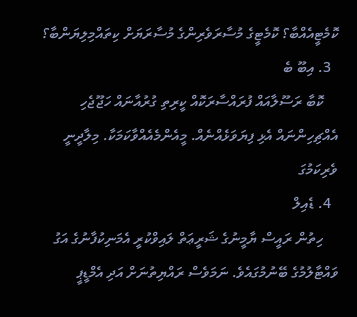ކޮމެޓީއެއްބާ؟ ކޮމެޓީގެ މުސާރަވެރިންގެ މުސާރަޔަށް ކިތައްމިލިޔަންބާ؟
  3. އިބޫ ބެ
    ކޮބާ ރަސޫލާއައް ފުރައްސާރަކޮއް ކީރިތި ގުރުއާނައް ހަޖޫޖެހި އެއްޗިހިންނައް އެޅި ފިޔަވަޅެއްނެއް. މީއެންމެއެއްވާކަމަކާ. މިލާދީނީ ވެރިކަމުގަ
  4. ޑެއިލް
    ހިތުން ރައީސް ޔާމީނުގެ ޝަރީޢަތް ލައިވްކުރީ އެމަނިކުފާނުގެ އަގު ވައްޓާލުމުގެ ބޭނުމުގައެވެ. ނަމަވެސް ރައްޔިތުނަށް އަދި އެމްޑީޕީ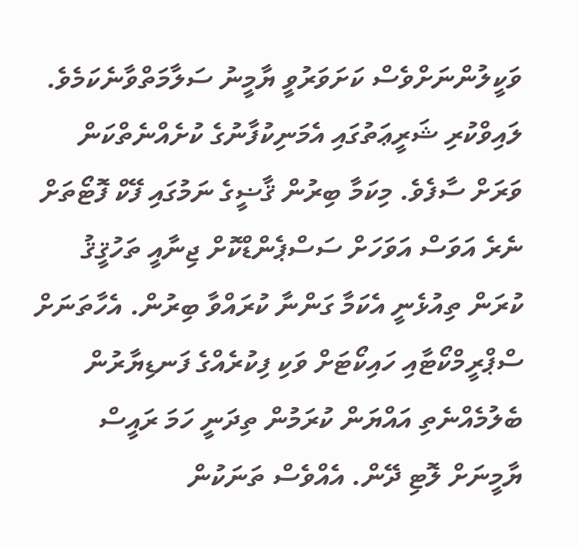ވަކީލުންނަށްވެސް ކަށަވަރުވީ ޔާމީނު ސަލާމަތްވާނެކަމެވެ. ލައިވްކުރި ޝަރީޢަތުގައި އެމަނިކުފާނުގެ ކުށެއްނެތްކަން ވަރަށް ސާފެވެ. މިކަމާ ބިރުން ޤާޟީގެ ނަމުގައި ފޭކް ފޮޓޯތަށް ނެރެ އަވަސް އަވަހަށް ސަސްޕެންޑްކޮށް ޖިނާއީ ތަހުޤީޤު ކުރަން ތިއުޅެނީ އެކަމާ ގަންނާ ކުރައްވާ ބިރުން. އެހާތަނަށް ސްޕްރީމްކޯޓާއި ހައިކޯޓަށް ވަކި ފިކުރެއްގެ ފަނޑިޔާރުން ބެލުމެއްނެތި އައްޔަން ކުރަމުން ތިދަނީ ހަމަ ރައީސް ޔާމީނަށް ލޮޓި ދޭން. އެއްވެސް ތަނަކުން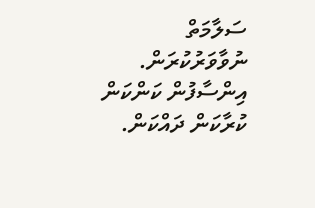ސަލާމަތް ނުވާވަރުކުރަން. އިންސާފުން ކަންކަން ކުރާކަން ދައްކަން.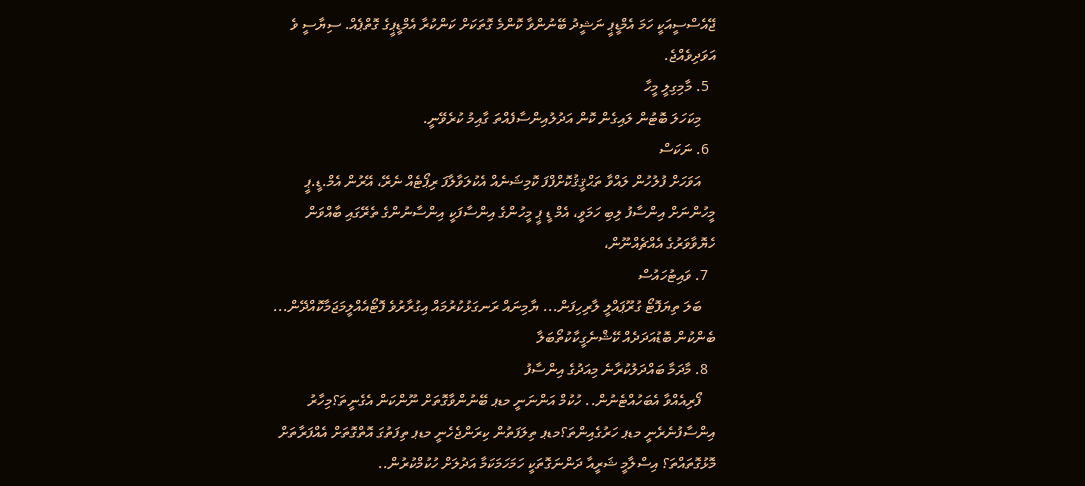ޖޭއެސްސީއަކީ ހަމަ އެމްޑީޕީ ނަޝީދު ބޭނުންވާ ކޮންމެ ގޮތަކަށް ކަންކުރާ އެމްޑީޕީގެ ގޮތްޕެއް. ސިޔާސީ ވެ އަވަދިވެއްޖެ.
  5. މާމިގިލީ މީހާ
    މިކަހަލަ ބޮޓުން ލައިގެން ކޮން އަދުލުއިންސާފެއްތަ ގާއިމު ކުރެވޭނީ.
  6. ނަކަސް
    އަވަހަށް ފުލުހުން ލައްވާ ތަޙްޤީޤުކޮށްފްފަ ކޮމިޝަނެއް އެކުލަވާލާފަ ރިޕޯޓެއް ނެރޭ، އޭރުން އެމް.ޑީ.ޕީ މީހުންނަށް އިންސާފު ލިބި ހަމަވީ، އެމް ޑީ ޕީ މީހުންގެ އިންސާފަކީ އިންސާނުންގެ ތެރޭގައި ބާއްވަން ހެޔޮވާވަރުގެ އެއްޗެއްނޫން،
  7. ވައިޓުހައުސް
    ބަލަ ތިޔަފޮޓޯ ގުރޫޕައްލީ ލާރިހިފަން... ޔާމިނައް ރަނގަޅުކުރުމައް އިގުރާރުވެ ފޮޓޯއެއްލީމަޖަމާކޮއްދޭން... ބެންކުން ބޮޑުއަދަދެއް ކޭޝްނެގީކާކުތޯބަލާ
  8. މާދަމާ ބައްދަލުކުރާނެ މިއަދުގެ އިންސާފު
    ފޯރިއެއްވާ އެބަހުއްޓެނުން.. ހުކުމް އަންނަނީ މޑޕ ބޭނުންވާގޮތަށް ނޫންކަން އެގެނީތަ؟މިހާރު އިންސާފުނެރެނީ މޑޕ ހަރުގެއިންތަ؟މޑޕ ތިލަފަތުން ކިރަންޖެހެނީ މޑޕ ތިފަތުގަ އޮތްގޮތަށް އެއްފަރާތަށް މޮޅުގޮތައްތަ؟ އިސްލާމީ ޝަރީއާ ދަންނަގޮތަކީ ހަމަހަމަކަމާ އަދުލަށް ހުކުމްކުރުން..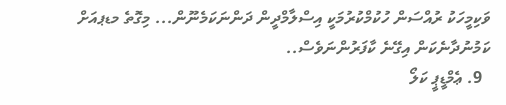ވަކިމީހަކު ރުއްސަން ހުކުމްކުރުމަކީ އިސްލާމްދީން ދަންނަކަމެނޫން... މިގޮތެ މޑޕއަށް ކަމުނުދާނެކަން އިގޭނެ ކާފަރުންނަވެސް..
  9. ޢެމްޑީޕީ ކަލޯ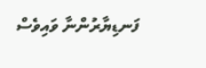ފަނޑިޔާރުންނާ ވައިވެސް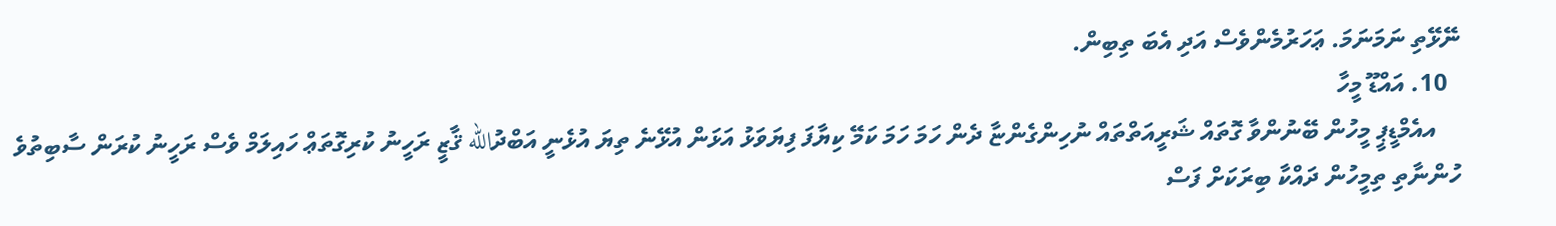ނޭޅޭތި ނަމަނަމަ. ޢަހަރުމެންވެސް އަދި އެބަ ތިބިން.
  10. އައްޑޫ މީހާ
    އއެމްޑީޕީ މީހުން ބޭނުންވާ ގޮތައް ޝަރީއަތްތައް ނުހިންގެންޏާ ދެން ހަމަ ހަމަ ކަމޭ ކިޔާފަ ފިޔަވަޅު އަޅަން އުޅޭނެ ތިޔަ އުޅެނީ އަބްދުالله ޤާޒީ ރަހީނު ކުރިގޮތަޢް ހައިލަމް ވެސް ރަހީނު ކުރަން ސާބިތުވެ ހުންނާތި ތިމީހުން ދައްކާ ބިރަކަށް ފަސް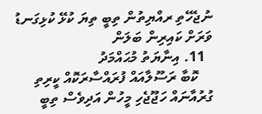ނުޖެހޭތި ރއްޔިތުން ތިބީ ތިޔަ ކުޅޭ ކުޅިގަނޑު ވަރަށް ކައިރިން ބަލަން
  11. އިނާޔަތު މުޙައްމަދު
    ކޮބާ ރަސޫލާއައް ފުރައްސާރަކޮއް ކީރިތި ގުރުއާނައް ހަޖޫޖެހި މީހުން އަދިވެސް ތިބީ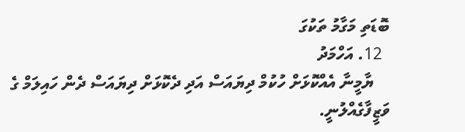ބޮޑަތި މަގާމު ތަކުގަ
  12. އަހްމަދު
    ޔާމީނާ އެއްކޮޅަށް ހުކުމް ދިޔައަސް އަދި ދެކޮޅަށް ދިޔައަސް ދެން ހައިލަމް ގެ ވަޒީފާގެއްލުނީ.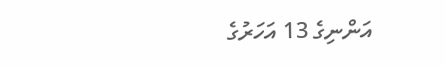އަންނިގެ 13 އަހަރުގެ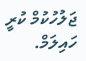ޖަލުހުކުމް ކުރީ ހައިލަމް.